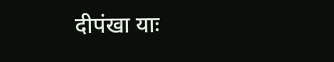दीपंखा याः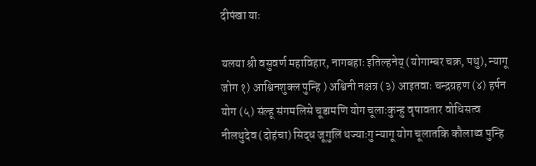दीपंखा याः

यलया श्री वसुवर्ण महाविहार, नागबहाः इतिल्हनेय् (योगाम्बर चक्र, पथु), न्यागू जोग १) आश्विनशुक्ल पुन्हि ) अश्विनी नक्षत्र (३) आइतवाः चन्द्रग्रहण (४) हर्षन योग (५) संल्हू संगमलिसे चूडामणि योग चूलाःकुन्हु वृषावतार वोधिसत्व नीलथुदेव (दोहंचा) सिद्ध जूगुलिं थज्याःगु न्यागू योग चूलातकि कौलाथ्व पुन्हि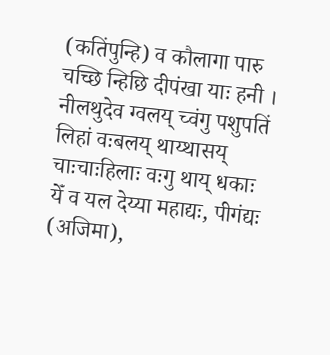(कतिंपुन्हि) व कौलागा पारु चच्छि न्हिछि दीपंखा याः हनी ।
नीलथुदेव ग्वलय् च्वंगु पशुपतिं लिहां वःबलय् थाय्थासय् चाःचाःहिलाः वःगु थाय् धकाः येँ व यल देय्या महाद्यः, पीगंद्यः (अजिमा),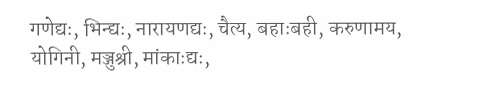गणेद्यः, भिन्द्यः, नारायणद्यः, चैत्य, बहाःबही, करुणामय, योगिनी, मञ्जुश्री, मांकाःद्यः,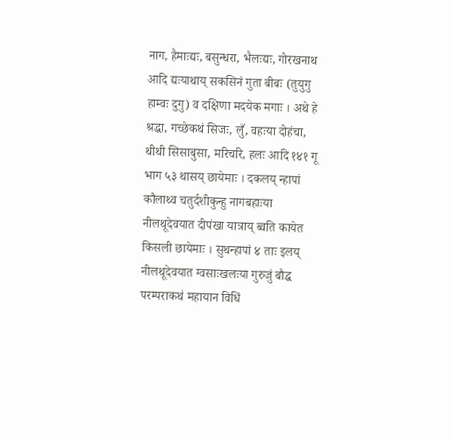नाग, हैमाःद्यः, बसुन्धरा, भैलःद्यः, गोरखनाथ आदि द्यःयाथाय् सकसिनं गुता बीबः (तुयुगु हाम्वः दुगु) व दक्षिणा मदयेक मगाः । अथे हे श्रद्धा, गच्छेकथं सिजः, लुँ, वहःया दोहंचा, थीथी सिसाबुसा, मरिचरि, हलः आदि १४१ गू भाग ५३ थासय् छायेमाः । दकलय् न्हापां कौलाथ्व चतुर्दशीकुन्हु नागबहाःया नीलथूदेवयात दीपंखा यात्राय् ब्वति कायेत किसली छायेमाः । सुथन्हापां ४ ताः इलय् नीलथूदेवयात ग्वसाःखलःया गुरुजुं बौद्ध परम्पराकथं महायान विधिं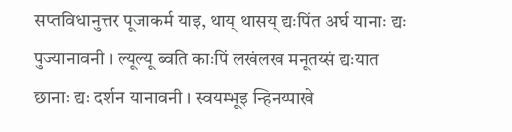सप्तविधानुत्तर पूजाकर्म याइ, थाय् थासय् द्यःपिंत अर्घ यानाः द्यः पुज्यानावनी । ल्यूल्यू ब्वति काःपिं लखंलख मनूतय्सं द्यःयात छानाः द्यः दर्शन यानावनी । स्वयम्भूइ न्हिनय्पाखे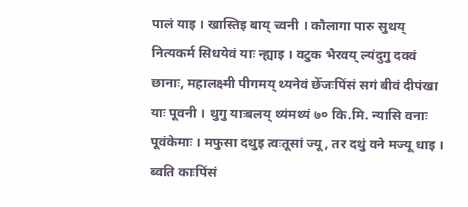पालं याइ । खास्तिइ बाय् च्वनी । कौलागा पारु सुथय् नित्यकर्म सिधयेवं याः न्ह्याइ । वटुक भैरवय् ल्यंदुगु दक्वं छानाः, महालक्ष्मी पीगमय् थ्यनेवं छेँजःपिंसं सगं बीवं दीपंखा याः पूवनी । थुगु याःबलय् थ्यंमथ्यं ७० कि.मि. न्यासि वनाः पूवंकेमाः । मफुसा दथुइ त्वःतूसां ज्यू, तर दथुं वने मज्यू धाइ । ब्वति काःपिंसं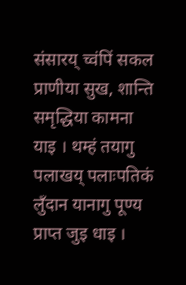संसारय् च्वंपिं सकल प्राणीया सुख, शान्ति समृद्धिया कामना याइ । थम्हं तयागु पलाखय् पलाःपतिकं लुँदान यानागु पूण्य प्राप्त जुइ धाइ ।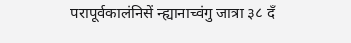परापूर्वकालंनिसें न्ह्यानाच्वंगु जात्रा ३८ दँ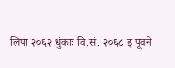लिपा २०६२ धुंकाः वि.सं. २०६८ इ पूवने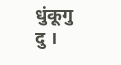धुंकूगु दु ।